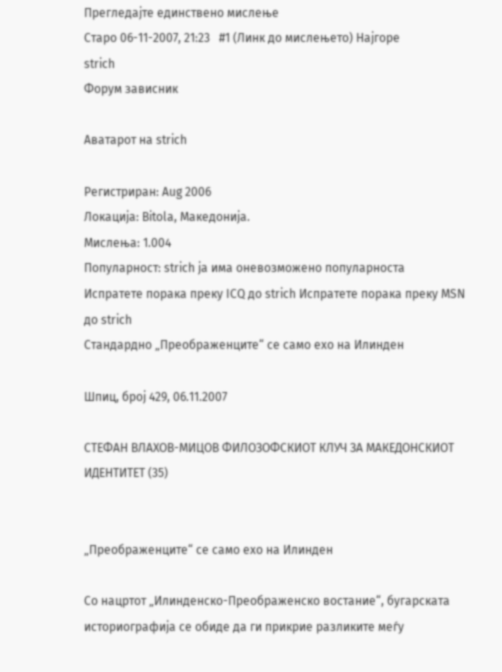Прегледајте единствено мислење
Старо 06-11-2007, 21:23   #1 (Линк до мислењето) Најгоре
strich
Форум зависник

Аватарот на strich

Регистриран: Aug 2006
Локација: Bitola, Македонија.
Мислења: 1.004
Популарност: strich ја има оневозможено популарноста
Испратете порака преку ICQ до strich Испратете порака преку MSN до strich
Стандардно „Преображенците“ се само ехо на Илинден

Шпиц, број 429, 06.11.2007

СТЕФАН ВЛАХОВ-МИЦОВ ФИЛОЗОФСКИОТ КЛУЧ ЗА МАКЕДОНСКИОТ ИДЕНТИТЕТ (35)


„Преображенците“ се само ехо на Илинден

Со нацртот „Илинденско-Преображенско востание“, бугарската историографија се обиде да ги прикрие разликите меѓу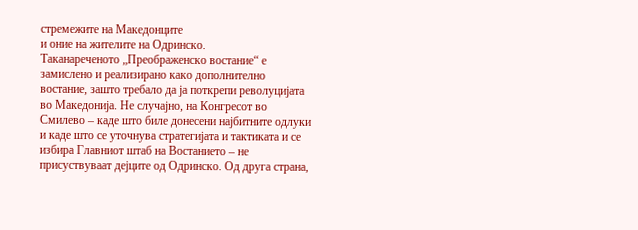стремежите на Македонците
и оние на жителите на Одринско.
Таканареченото „Преображенско востание“ е замислено и реализирано како дополнително востание, зашто требало да ја поткрепи револуцијата во Македонија. Не случајно, на Конгресот во Смилево – каде што биле донесени најбитните одлуки и каде што се уточнува стратегијата и тактиката и се избира Главниот штаб на Востанието – не присуствуваат дејците од Одринско. Од друга страна,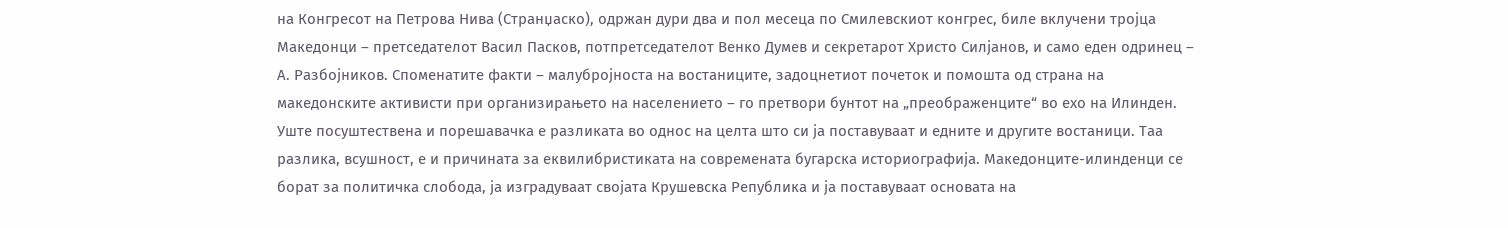на Конгресот на Петрова Нива (Странџаско), одржан дури два и пол месеца по Смилевскиот конгрес, биле вклучени тројца Македонци – претседателот Васил Пасков, потпретседателот Венко Думев и секретарот Христо Силјанов, и само еден одринец – А. Разбојников. Споменатите факти – малубројноста на востаниците, задоцнетиот почеток и помошта од страна на македонските активисти при организирањето на населението – го претвори бунтот на „преображенците“ во ехо на Илинден. Уште посуштествена и порешавачка е разликата во однос на целта што си ја поставуваат и едните и другите востаници. Таа разлика, всушност, е и причината за еквилибристиката на современата бугарска историографија. Македонците-илинденци се борат за политичка слобода, ја изградуваат својата Крушевска Република и ја поставуваат основата на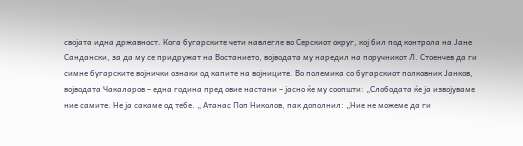својата идна државност. Кога бугарските чети навлегле во Серскиот округ, кој бил под контрола на Јане Сандански, за да му се придружат на Востанието, војводата му наредил на поручникот Л. Стоенчев да ги симне бугарските војнички ознаки од капите на војниците. Во полемика со бугарскиот полковник Јанков, војводата Чакаларов – една година пред овие настани – јасно ќе му соопшти: „Слободата ќе ја извојуваме ние самите. Не ја сакаме од тебе. „ Атанас Поп Николов, пак дополнил: „Ние не можеме да ги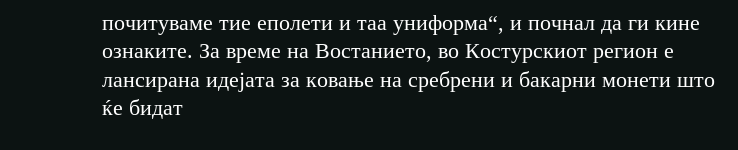почитуваме тие еполети и таа униформа“, и почнал да ги кине ознаките. За време на Востанието, во Костурскиот регион е лансирана идејата за ковање на сребрени и бакарни монети што ќе бидат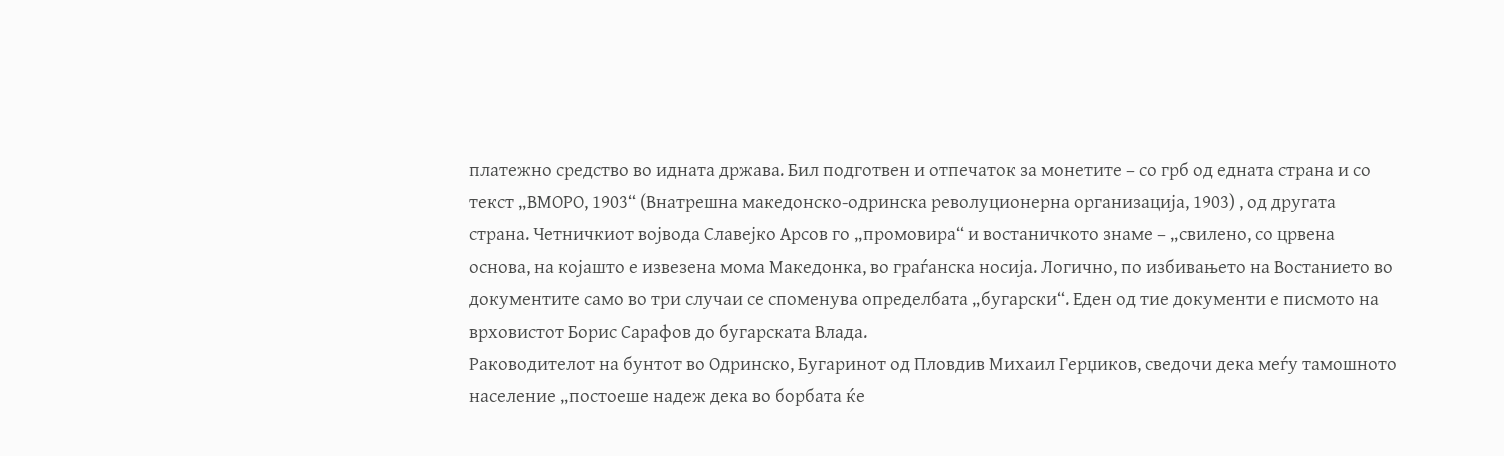платежно средство во идната држава. Бил подготвен и отпечаток за монетите – со грб од едната страна и со текст „ВМОРО, 1903“ (Внатрешна македонско-одринска револуционерна организација, 1903) , од другата страна. Четничкиот војвода Славејко Арсов го „промовира“ и востаничкото знаме – „свилено, со црвена основа, на којашто е извезена мома Македонка, во граѓанска носија. Логично, по избивањето на Востанието во документите само во три случаи се споменува определбата „бугарски“. Еден од тие документи е писмото на врховистот Борис Сарафов до бугарската Влада.
Раководителот на бунтот во Одринско, Бугаринот од Пловдив Михаил Герџиков, сведочи дека меѓу тамошното население „постоеше надеж дека во борбата ќе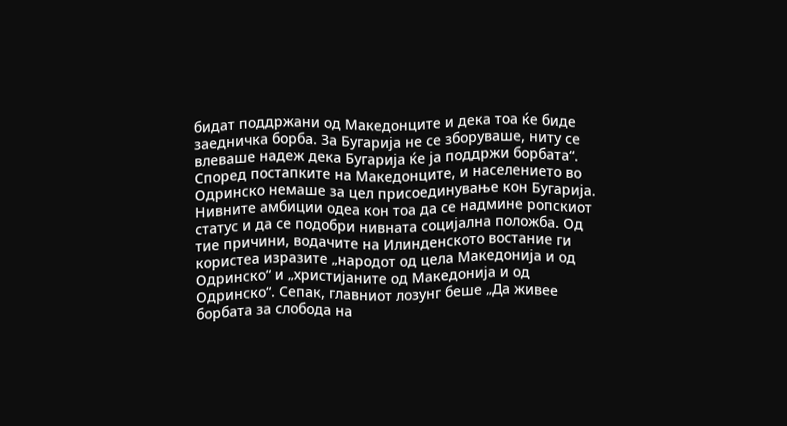бидат поддржани од Македонците и дека тоа ќе биде заедничка борба. За Бугарија не се зборуваше, ниту се влеваше надеж дека Бугарија ќе ја поддржи борбата“. Според постапките на Македонците, и населението во Одринско немаше за цел присоединување кон Бугарија. Нивните амбиции одеа кон тоа да се надмине ропскиот статус и да се подобри нивната социјална положба. Од тие причини, водачите на Илинденското востание ги користеа изразите „народот од цела Македонија и од Одринско“ и „христијаните од Македонија и од Одринско“. Сепак, главниот лозунг беше „Да живее борбата за слобода на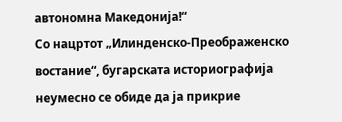автономна Македонија!“
Со нацртот „Илинденско-Преображенско востание“, бугарската историографија неумесно се обиде да ја прикрие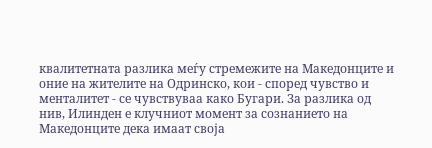квалитетната разлика меѓу стремежите на Македонците и оние на жителите на Одринско, кои - според чувство и менталитет - се чувствуваа како Бугари. За разлика од нив, Илинден е клучниот момент за сознанието на Македонците дека имаат своја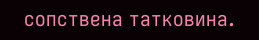сопствена татковина.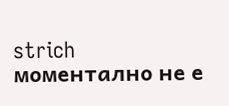strich моментално не е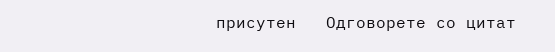присутен   Одговорете со цитат